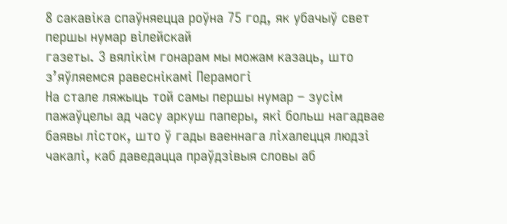8 сакавіка спаўняецца роўна 75 год, як убачыў свет першы нумар вілейскай
газеты. З вялікім гонарам мы можам казаць, што з’яўляемся равеснікамі Перамогі
На стале ляжыць той самы першы нумар – зусім пажаўцелы ад часу аркуш паперы, які больш нагадвае баявы лісток, што ў гады ваеннага ліхалецця людзі чакалі, каб даведацца праўдзівыя словы аб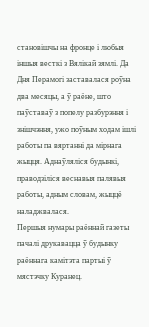становішчы на фронце і любыя іншыя весткі з Вялікай зямлі. Да Дня Перамогі заставалася роўна два месяцы, а ў раёне, што паўставаў з попелу разбурэння і знішчэння, ужо поўным ходам ішлі работы па вяртанні да мірнага жыцця. Аднаўляліся будынкі, праводзіліся веснавыя палявыя работы, адным словам, жыццё наладжвалася.
Першыя нумары раённай газеты пачалі друкавацца ў будынку раённага камітэта партыі ў мястэчку Куранец.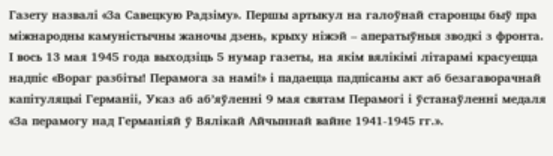Газету назвалі «За Савецкую Радзіму». Першы артыкул на галоўнай старонцы быў пра міжнародны камуністычны жаночы дзень, крыху ніжэй – аператыўныя зводкі з фронта. І вось 13 мая 1945 года выходзіць 5 нумар газеты, на якім вялікімі літарамі красуецца надпіс «Вораг разбіты! Перамога за намі!» і падаецца падпісаны акт аб безагаворачнай капітуляцыі Германіі, Указ аб аб’яўленні 9 мая святам Перамогі і ўстанаўленні медаля «За перамогу над Германіяй ў Вялікай Айчыннай вайне 1941-1945 гг.».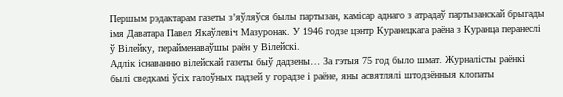Першым рэдактарам газеты з’яўляўся былы партызан, камісар аднаго з атрадаў партызанскай брыгады імя Даватара Павел Якаўлевіч Мазуронак. У 1946 годзе цэнтр Куранецкага раёна з Куранца перанеслі ў Вілейку, перайменаваўшы раён у Вілейскі.
Адлік існаванню вілейскай газеты быў дадзены… За гэтыя 75 год было шмат. Журналісты раёнкі былі сведкамі ўсіх галоўных падзей у горадзе і раёне, яны асвятлялі штодзённыя клопаты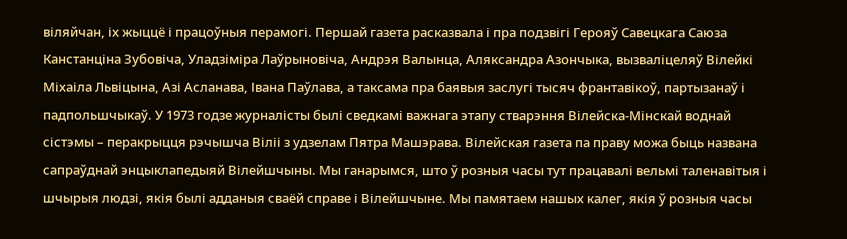віляйчан, іх жыццё і працоўныя перамогі. Першай газета расказвала і пра подзвігі Герояў Савецкага Саюза Канстанціна Зубовіча, Уладзіміра Лаўрыновіча, Андрэя Валынца, Аляксандра Азончыка, вызваліцеляў Вілейкі Міхаіла Львіцына, Азі Асланава, Івана Паўлава, а таксама пра баявыя заслугі тысяч франтавікоў, партызанаў і падпольшчыкаў. У 1973 годзе журналісты былі сведкамі важнага этапу стварэння Вілейска-Мінскай воднай сістэмы – перакрыцця рэчышча Віліі з удзелам Пятра Машэрава. Вілейская газета па праву можа быць названа сапраўднай энцыклапедыяй Вілейшчыны. Мы ганарымся, што ў розныя часы тут працавалі вельмі таленавітыя і шчырыя людзі, якія былі адданыя сваёй справе і Вілейшчыне. Мы памятаем нашых калег, якія ў розныя часы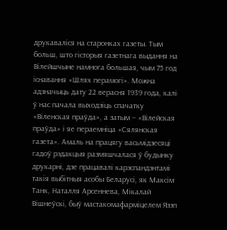друкаваліся на старонках газеты. Тым больш, што гісторыя газетнага выдання на Вілейшчыне намнога большая, чым 75 год існавання «Шлях перамогі». Можна адзначыць дату 22 верасня 1939 года, калі ў нас пачала выходзіць спачатку «Віленская праўда», а затым – «Вілейская праўда» і яе пераемніца «Сялянская газета». Амаль на працягу васьмідзесяці гадоў рэдакцыя размяшчалася ў будынку друкарні, дзе працавалі карэспандэнтамі такія выбітныя асобы Беларусі, як Максім Танк, Наталля Арсеннева, Мікалай Вішнеўскі, быў мастакомафарміцелем Язэп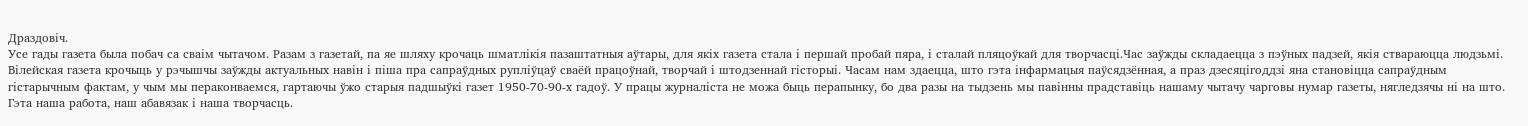Драздовіч.
Усе гады газета была побач са сваім чытачом. Разам з газетай, па яе шляху крочаць шматлікія пазаштатныя аўтары, для якіх газета стала і першай пробай пяра, і сталай пляцоўкай для творчасці.Час заўжды складаецца з пэўных падзей, якія ствараюцца людзьмі. Вілейская газета крочыць у рэчышчы заўжды актуальных навін і піша пра сапраўдных рупліўцаў сваёй працоўнай, творчай і штодзеннай гісторыі. Часам нам здаецца, што гэта інфармацыя паўсядзённая, а праз дзесяцігоддзі яна становіцца сапраўдным гістарычным фактам, у чым мы пераконваемся, гартаючы ўжо старыя падшыўкі газет 1950-70-90-х гадоў. У працы журналіста не можа быць перапынку, бо два разы на тыдзень мы павінны прадставіць нашаму чытачу чарговы нумар газеты, нягледзячы ні на што. Гэта наша работа, наш абавязак і наша творчасць.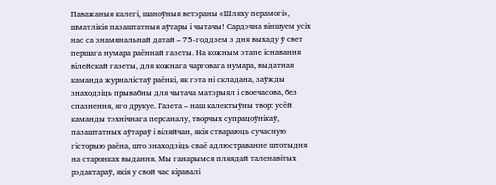Паважаныя калегі, шаноўныя ветэраны «Шляху перамогі», шматлікія пазаштатныя аўтары і чытачы! Сардэчна віншуем усіх нас са знамянальнай датай – 75-годдзем з дня выхаду ў свет першага нумара раённай газеты. На кожным этапе існавання вілейскай газеты, для кожнага чарговага нумара, выдатная каманда журналістаў раёнкі, як гэта ні складана, заўжды знаходзіць прывабны для чытача матэрыял і своечасова, без спазнення, яго друкуе. Газета – наш калектыўны твор: усёй каманды тэхнічнага персаналу, творчых супрацоўнікаў, пазаштатных аўтараў і віляйчан, якія ствараюць сучасную гісторыю раёна, што знаходзіць сваё адлюстраванне штотыдня на старонках выдання. Мы ганарымся пляядай таленавітых рэдактараў, якія у свой час кіравалі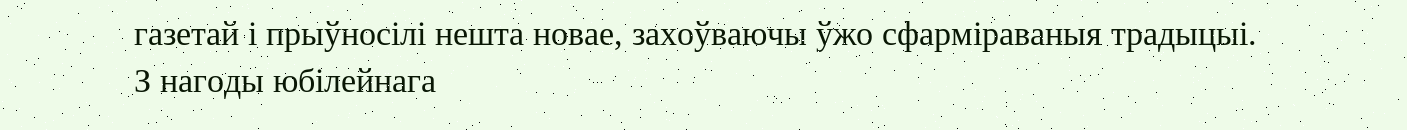газетай і прыўносілі нешта новае, захоўваючы ўжо сфарміраваныя традыцыі.
З нагоды юбілейнага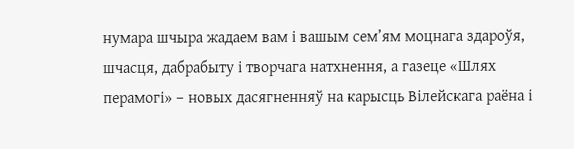нумара шчыра жадаем вам і вашым сем’ям моцнага здароўя, шчасця, дабрабыту і творчага натхнення, а газеце «Шлях перамогі» – новых дасягненняў на карысць Вілейскага раёна і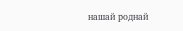нашай роднай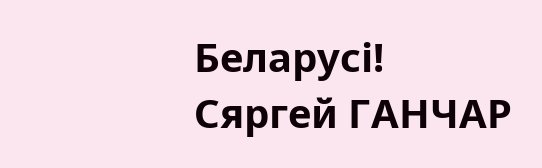Беларусі!
Сяргей ГАНЧАР